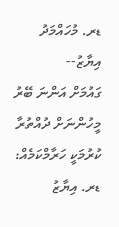ޑރ. މުހައްމަދު އިޔާޒު--
ގައުމަށް އަންނަ ބޭރު މީހުންނަށް ދުއްތުރާ ކުރުމަކީ ހަރާމްކަމެއް: ޑރ. އިޔާޒު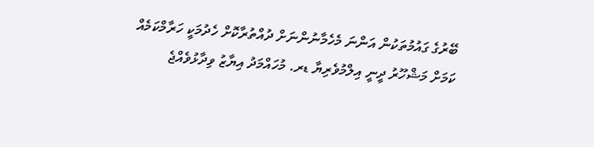ބޭރުގެ ގައުމުތަކުން އަންނަ މެހެމާނުންނަށް ދުއްތުރާކޮށް ހެދުމަކީ ހަރާމްކަމެއް ކަމަށް މަޝްހޫރު ދީނީ އިލްމުވެރިޔާ ޑރ. މުހައްމަދު އިޔާޒު ވިދާޅުވެއްޖެ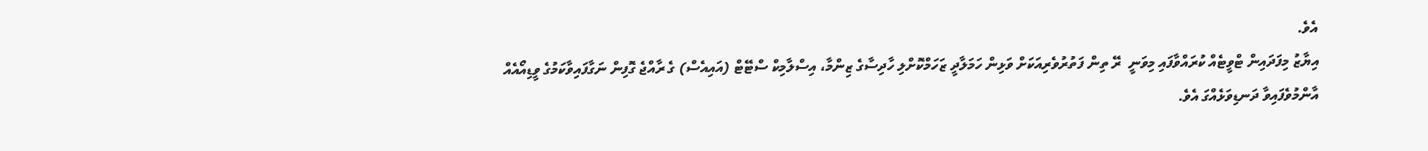އެވެ.
އިޔާޒު މިފަދައިން ޓްވީޓެއް ކުރައްވާފައި މިވަނީ  ރޭ ތިން ފަތުރުވެރިއަކަށް ވަޅިން ހަމަލާދީ ޒަހަމްކޮށްލި ހާދިސާގެ ޒިންމާ، އިސްލާމިކް ސްޓޭޓް (އައިއެސް) ގެ ރާއްޖެ ގޮފިން ނަގާފައިވާކަމުގެ ވީޑިއޯއެއް އާންމުވެފައިވާ ދަނޑިވަޅެއްގަ އެވެ.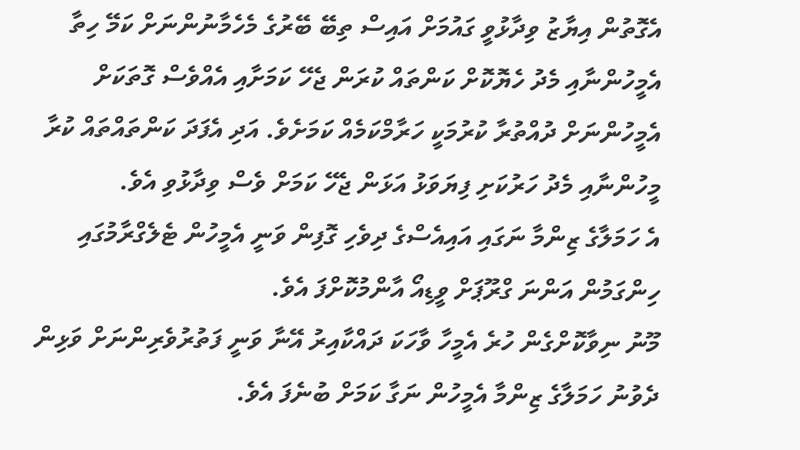އެގޮތުން އިޔާޒު ވިދާޅުވީ ގައުމަށް އައިސް ތިބޭ ބޭރުގެ މެހެމާނުންނަށް ކަމޭ ހިތާ އެމީހުންނާއި މެދު ހެޔޮކޮށް ކަންތައް ކުރަން ޖެހޭ ކަމަށާއި އެއްވެސް ގޮތަކަށް އެމީހުންނަށް ދުއްތުރާ ކުރުމަކީ ހަރާމްކަމެއް ކަމަށެވެ. އަދި އެފަދަ ކަންތައްތައް ކުރާ މީހުންނާއި މެދު ހަރުކަށި ފިޔަވަޅު އަޅަން ޖެހޭ ކަމަށް ވެސް ވިދާޅުވި އެވެ.
އެ ހަމަލާގެ ޒިންމާ ނަގައި އައިއެސްގެ ދިވެހި ގޮފިން ވަނީ އެމީހުން ޓެލެގްރާމުގައި ހިންގަމުން އަންނަ ގްރޫޕަށް ވީޑިއޯ އާންމުކޮށްފަ އެވެ.
މޫނު ނިވާކޮށްގެން ހުރެ އެމީހާ ވާހަކަ ދައްކާއިރު އޭނާ ވަނީ ފަތުރުވެރިންނަށް ވަޅިން ދެވުނު ހަމަލާގެ ޒިންމާ އެމީހުން ނަގާ ކަމަށް ބުނެފަ އެވެ.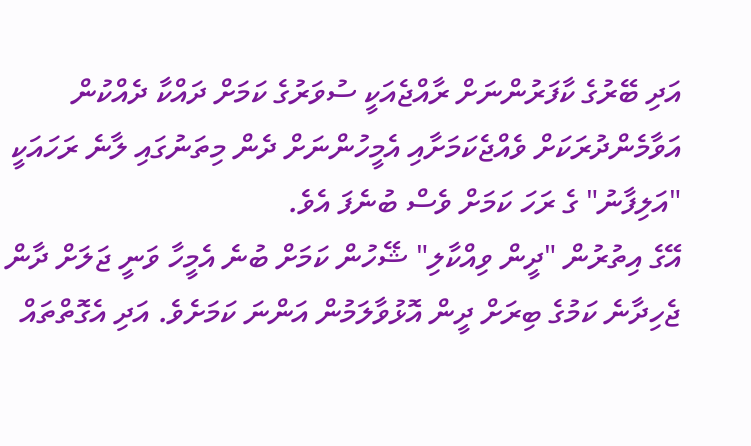އަދި ބޭރުގެ ކާފަރުންނަށް ރާއްޖެއަކީ ސުވަރުގެ ކަމަށް ދައްކާ ދެއްކުން އަވާމެންދުރަކަށް ވެއްޖެކަމަށާއި އެމީހުންނަށް ދެން މިތަނުގައި ލާނެ ރަހައަކީ "އަލިފާނު" ގެ ރަހަ ކަމަށް ވެސް ބުނެފަ އެވެ.
އޭގެ އިތުރުން "ދީން ވިއްކާލި" ޝޭހުން ކަމަށް ބުނެ އެމީހާ ވަނީ ޖަލަށް ދާން ޖެހިދާނެ ކަމުގެ ބިރަށް ދީން އޮޅުވާލަމުން އަންނަ ކަމަށެވެ. އަދި އެގޮތްތައް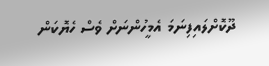ދޫކޮށްލައިފިނަމަ އެމީހުންނަށް ވެސް ހެޔޮކަން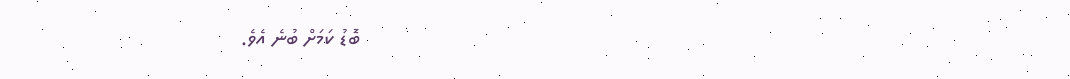ބޮޑު ކަމަށް ބުނެ އެވެ.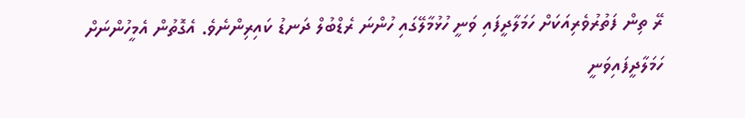ރޭ ތިން ފަތުރުވެރިއަކަށް ހަމަލާދީފައި ވަނީ ހުޅުމާލޭގައި ހުންނަ ރެޑްބުލް ދަނޑު ކައިރިންނެވެ. އެގޮތުން އެމީހުންނަށް ހަމަލާދީފައިވަނީ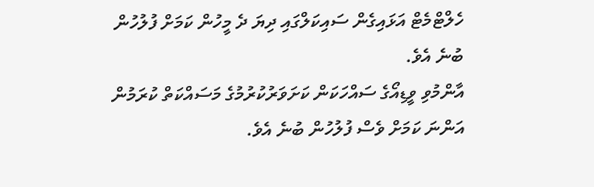ހެލްޓްމެޓް އަޅައިގެން ސައިކަލްގައި ދިޔަ ދެ މީހުން ކަމަށް ފުލުހުން ބުނެ އެވެ.
އާންމުވި ވީޑިއޯގެ ސައްހަކަން ކަށަވަރުކުރުމުގެ މަސައްކަތް ކުރަމުން އަންނަ ކަމަށް ވެސް ފުލުހުން ބުނެ އެވެ.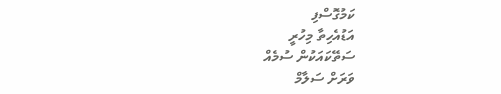ކަމުގޮސްފި
އަޑުއެހިތާ މިހުރީ
ސަތޭކައަކުން ސުމެއް
ވަރަށް ސަލާމް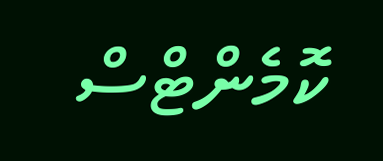ކޮމެންޓްސް